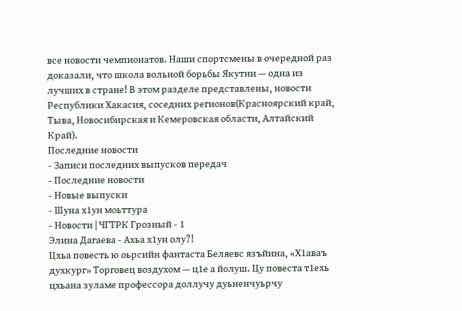все новости чемпионатов. Наши спортсмены в очередной раз доказали, что школа вольной борьбы Якутии — одна из лучших в стране! В этом разделе представлены, новости Республики Хакасия, соседних регионов(Красноярский край, Тыва, Новосибирская и Кемеровская области, Алтайский Край).
Последние новости
- Записи последних выпусков передач
- Последние новости
- Новые выпуски
- Шуна х1ун моьттура
- Новости | ЧГТРК Грозный - 1
Элина Дагаева - Ахьа х1ун олу?!
Цхьа повесть ю оьрсийн фантаста Беляевс язъйина, «Х1аваъ духкург» Торговец воздухом — ц1е а йолуш. Цу повеста т1ехь цхьана зуламе профессора доллучу дуьненчуьрчу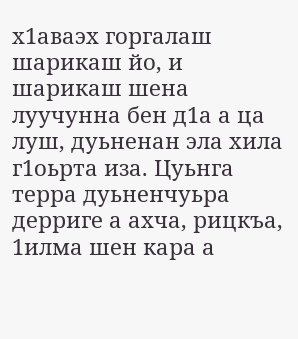х1аваэх горгалаш шарикаш йо, и шарикаш шена луучунна бен д1а а ца луш, дуьненан эла хила г1оьрта иза. Цуьнга терра дуьненчуьра дерриге а ахча, рицкъа, 1илма шен кара а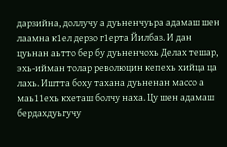дарзийна, доллучу а дуьненчуьра адамаш шен лаамна к1ел дерзо г1ерта Йилбаз. И дан цуьнан аьтто бер бу дуьненчохь Делах тешар, эхь-ийман толар революцин кепехь хийца ца лахь. Иштта боху тахана дуьненан массо а маь11ехь кхеташ болчу наха. Цу шен адамаш бердахдуьгучу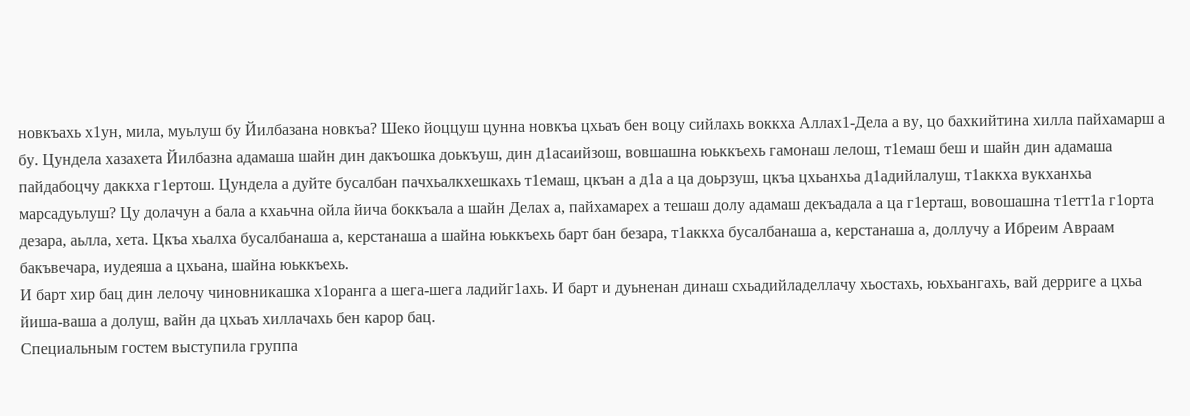новкъахь х1ун, мила, муьлуш бу Йилбазана новкъа? Шеко йоццуш цунна новкъа цхьаъ бен воцу сийлахь воккха Аллах1-Дела а ву, цо бахкийтина хилла пайхамарш а бу. Цундела хазахета Йилбазна адамаша шайн дин дакъошка доькъуш, дин д1асаийзош, вовшашна юьккъехь гамонаш лелош, т1емаш беш и шайн дин адамаша пайдабоцчу даккха г1ертош. Цундела а дуйте бусалбан пачхьалкхешкахь т1емаш, цкъан а д1а а ца доьрзуш, цкъа цхьанхьа д1адийлалуш, т1аккха вукханхьа марсадуьлуш? Цу долачун а бала а кхаьчна ойла йича боккъала а шайн Делах а, пайхамарех а тешаш долу адамаш декъадала а ца г1ерташ, вовошашна т1етт1а г1орта дезара, аьлла, хета. Цкъа хьалха бусалбанаша а, керстанаша а шайна юьккъехь барт бан безара, т1аккха бусалбанаша а, керстанаша а, доллучу а Ибреим Авраам бакъвечара, иудеяша а цхьана, шайна юьккъехь.
И барт хир бац дин лелочу чиновникашка х1оранга а шега-шега ладийг1ахь. И барт и дуьненан динаш схьадийладеллачу хьостахь, юьхьангахь, вай дерриге а цхьа йиша-ваша а долуш, вайн да цхьаъ хиллачахь бен карор бац.
Специальным гостем выступила группа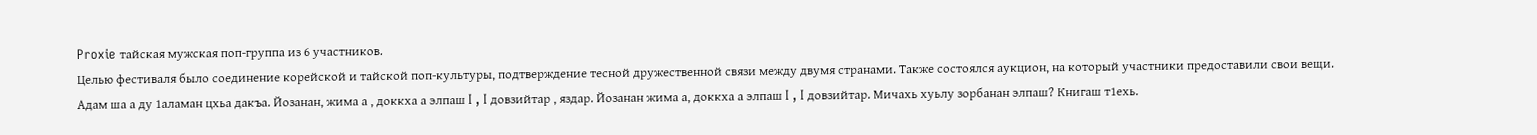Proxie тайская мужская поп-группа из 6 участников.
Целью фестиваля было соединение корейской и тайской поп-культуры, подтверждение тесной дружественной связи между двумя странами. Также состоялся аукцион, на который участники предоставили свои вещи.
Адам ша а ду 1аламан цхьа дакъа. Йозанан, жима а , доккха а элпаш I , I довзийтар , яздар. Йозанан жима а, доккха а элпаш I , I довзийтар. Мичахь хуьлу зорбанан элпаш? Книгаш т1ехь.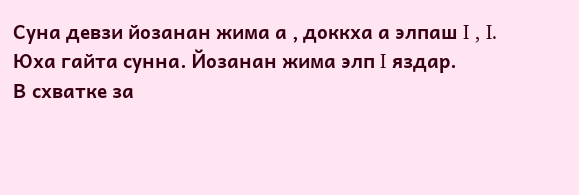Суна девзи йозанан жима а , доккха а элпаш I , I.
Юха гайта сунна. Йозанан жима элп I яздар.
В схватке за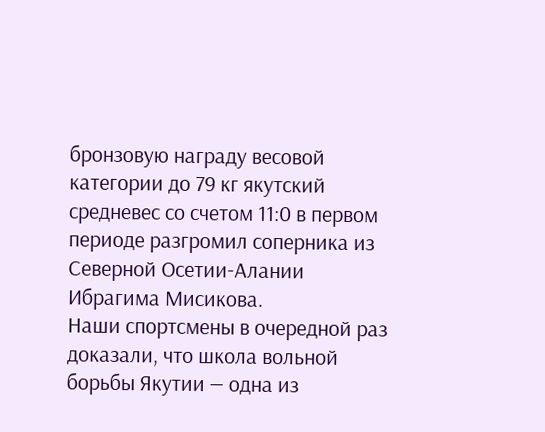бронзовую награду весовой категории до 79 кг якутский средневес со счетом 11:0 в первом периоде разгромил соперника из Северной Осетии-Алании Ибрагима Мисикова.
Наши спортсмены в очередной раз доказали, что школа вольной борьбы Якутии — одна из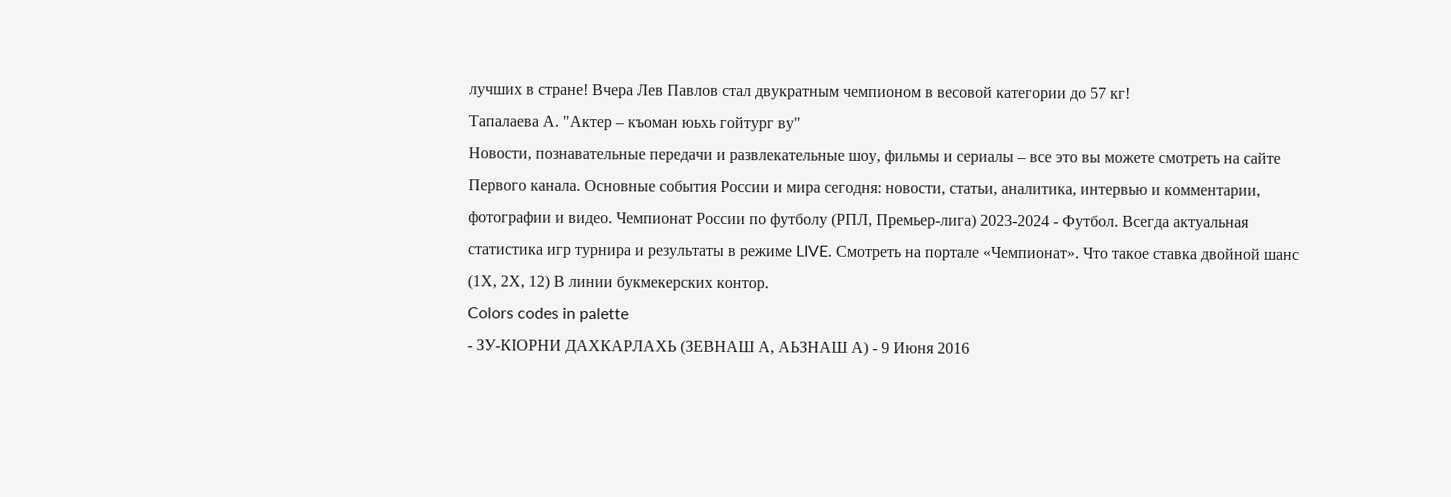лучших в стране! Вчера Лев Павлов стал двукратным чемпионом в весовой категории до 57 кг!
Тапалаева А. "Актер – къоман юьхь гойтург ву"
Новости, познавательные передачи и развлекательные шоу, фильмы и сериалы – все это вы можете смотреть на сайте Первого канала. Основные события России и мира сегодня: новости, статьи, аналитика, интервью и комментарии, фотографии и видео. Чемпионат России по футболу (РПЛ, Премьер-лига) 2023-2024 - Футбол. Всегда актуальная статистика игр турнира и результаты в режиме LIVE. Смотреть на портале «Чемпионат». Что такое ставка двойной шанс (1Х, 2Х, 12) В линии букмекерских контор.
Colors codes in palette
- ЗУ-КIОРНИ ДАХКАРЛАХЬ (ЗЕВНАШ А, АЬЗНАШ А) - 9 Июня 2016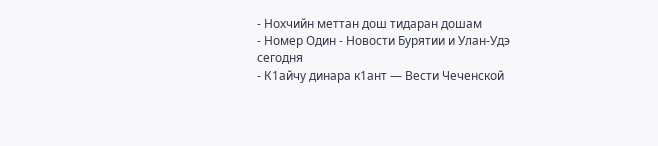- Нохчийн меттан дош тидаран дошам
- Номер Один - Новости Бурятии и Улан-Удэ сегодня
- К1айчу динара к1ант — Вести Чеченской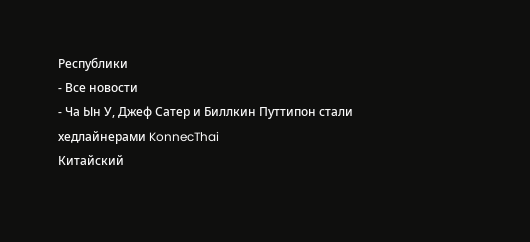Республики
- Все новости
- Ча Ын У, Джеф Сатер и Биллкин Путтипон стали хедлайнерами KonnecThai
Китайский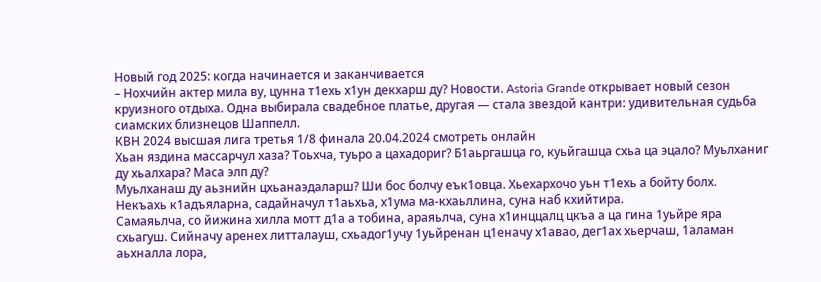Новый год 2025: когда начинается и заканчивается
– Нохчийн актер мила ву, цунна т1ехь х1ун декхарш ду? Новости. Astoria Grande открывает новый сезон круизного отдыха. Одна выбирала свадебное платье, другая — стала звездой кантри: удивительная судьба сиамских близнецов Шаппелл.
КВН 2024 высшая лига третья 1/8 финала 20.04.2024 смотреть онлайн
Хьан яздина массарчул хаза? Тоьхча, туьро а цахадориг? Б1аьргашца го, куьйгашца схьа ца эцало? Муьлханиг ду хьалхара? Маса элп ду?
Муьлханаш ду аьзнийн цхьанаэдаларш? Ши бос болчу еък1овца. Хьехархочо уьн т1ехь а бойту болх.
Некъахь к1адъяларна, садайначул т1аьхьа, х1ума ма-кхаьллина, суна наб кхийтира.
Самаяьлча, со йижина хилла мотт д1а а тобина, араяьлча, суна х1инццалц цкъа а ца гина 1уьйре яра схьагуш. Сийначу аренех литталауш, схьадог1учу 1уьйренан ц1еначу х1авао, дег1ах хьерчаш, 1аламан аьхналла лора,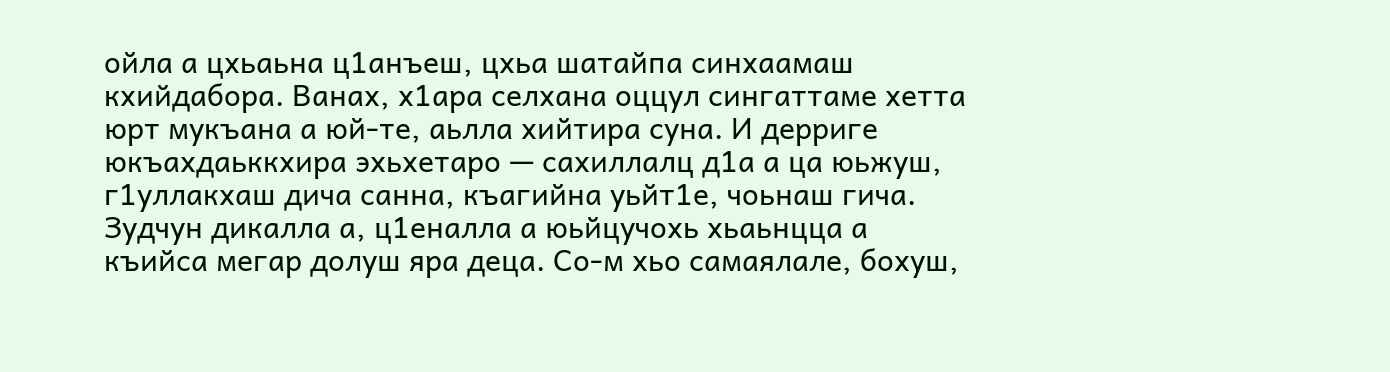ойла а цхьаьна ц1анъеш, цхьа шатайпа синхаамаш кхийдабора. Ванах, х1ара селхана оццул сингаттаме хетта юрт мукъана а юй-те, аьлла хийтира суна. И дерриге юкъахдаьккхира эхьхетаро — сахиллалц д1а а ца юьжуш, г1уллакхаш дича санна, къагийна уьйт1е, чоьнаш гича.
Зудчун дикалла а, ц1еналла а юьйцучохь хьаьнцца а къийса мегар долуш яра деца. Со-м хьо самаялале, бохуш,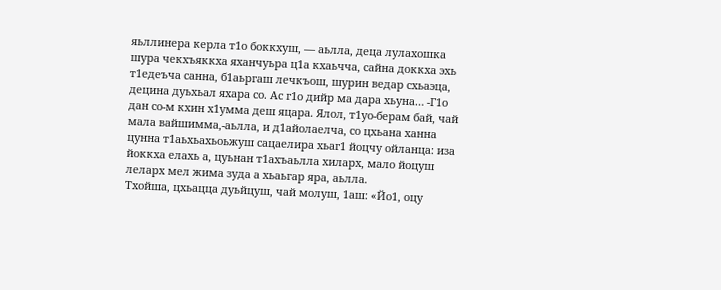яьллинера керла т1о боккхуш, — аьлла, деца лулахошка шура чекхъяккха яханчуьра ц1а кхаьчча, сайна доккха эхь т1едеъча санна, б1аьргаш лечкъош, шурин ведар схьаэца, децина дуьхьал яхара со. Ас г1о дийр ма дара хьуна… -Г1о дан со-м кхин х1умма деш яцара. Ялол, т1уо-берам бай, чай мала вайшимма,-аьлла, и д1айолаелча, со цхьана ханна цунна т1аьхьахьоьжуш сацаелира хьаг1 йоцчу ойланца: иза йоккха елахь а, цуьнан т1ахъаьлла хиларх, мало йоцуш леларх мел жима зуда а хьаьгар яра, аьлла.
Тхойша, цхьацца дуьйцуш, чай молуш, 1аш: «Йо1, оцу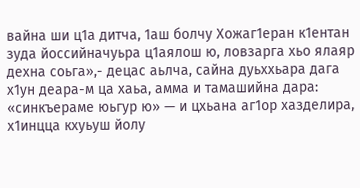вайна ши ц1а дитча, 1аш болчу Хожаг1еран к1ентан зуда йоссийначуьра ц1аялош ю, ловзарга хьо ялаяр дехна соьга»,- децас аьлча, сайна дуьххьара дага х1ун деара-м ца хаьа, амма и тамашийна дара: «синкъераме юьгур ю» — и цхьана аг1ор хазделира, х1инцца кхуьуш йолу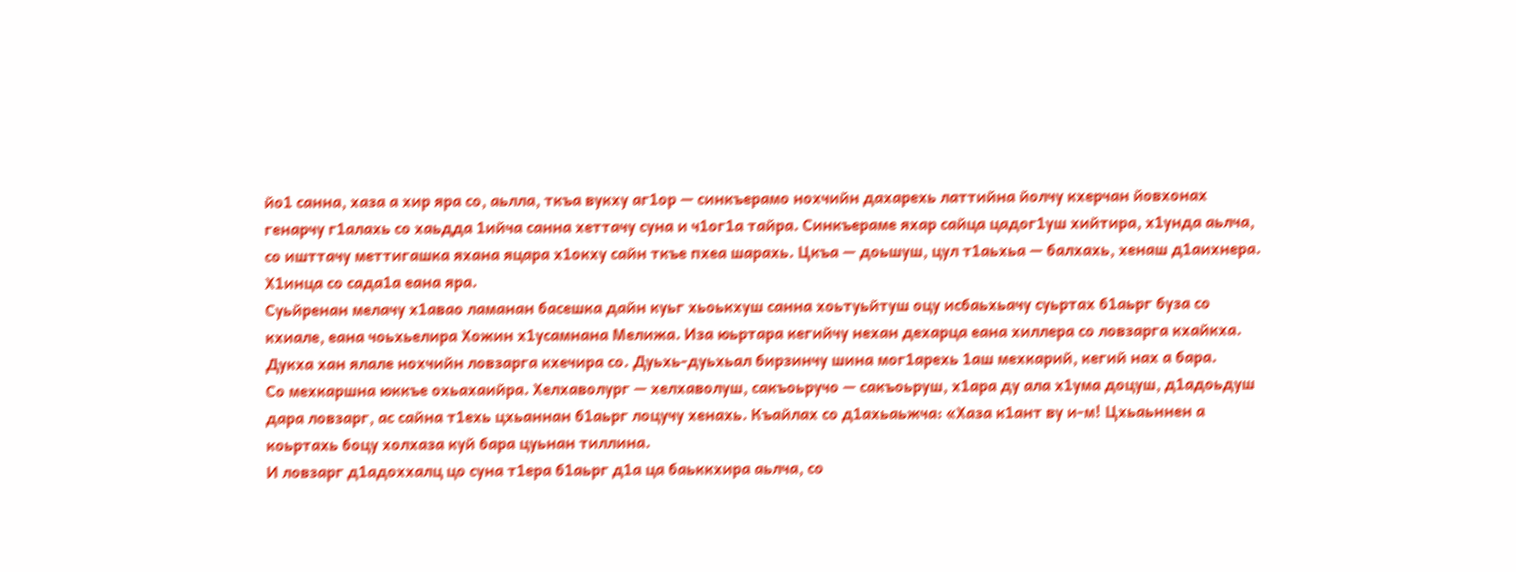йо1 санна, хаза а хир яра со, аьлла, ткъа вукху аг1ор — синкъерамо нохчийн дахарехь латтийна йолчу кхерчан йовхонах генарчу г1алахь со хаьдда 1ийча санна хеттачу суна и ч1ог1а тайра. Синкъераме яхар сайца цадог1уш хийтира, х1унда аьлча, со ишттачу меттигашка яхана яцара х1окху сайн ткъе пхеа шарахь. Цкъа — доьшуш, цул т1аьхьа — балхахь, хенаш д1аихнера. Х1инца со сада1а еана яра.
Суьйренан мелачу х1авао ламанан басешка дайн куьг хьоькхуш санна хоьтуьйтуш оцу исбаьхьачу суьртах б1аьрг буза со кхиале, еана чоьхьелира Хожин х1усамнана Мелижа. Иза юьртара кегийчу нехан дехарца еана хиллера со ловзарга кхайкха. Дукха хан ялале нохчийн ловзарга кхечира со. Дуьхь-дуьхьал бирзинчу шина мог1арехь 1аш мехкарий, кегий нах а бара.
Со мехкаршна юккъе охьахаийра. Хелхаволург — хелхаволуш, сакъоьручо — сакъоьруш, х1ара ду ала х1ума доцуш, д1адоьдуш дара ловзарг, ас сайна т1ехь цхьаннан б1аьрг лоцучу хенахь. Къайлах со д1ахьаьжча: «Хаза к1ант ву и-м! Цхьаьннен а коьртахь боцу холхаза куй бара цуьнан тиллина.
И ловзарг д1адоххалц цо суна т1ера б1аьрг д1а ца баьккхира аьлча, со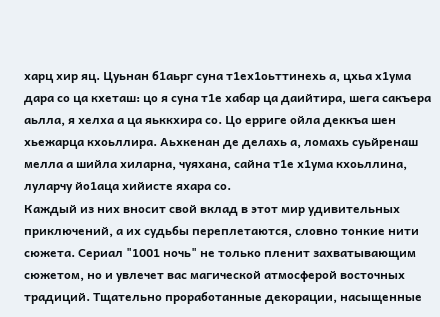харц хир яц. Цуьнан б1аьрг суна т1ех1оьттинехь а, цхьа х1ума дара со ца кхеташ: цо я суна т1е хабар ца даийтира, шега сакъера аьлла, я хелха а ца яьккхира со. Цо ерриге ойла деккъа шен хьежарца кхоьллира. Аьхкенан де делахь а, ломахь суьйренаш мелла а шийла хиларна, чуяхана, сайна т1е х1ума кхоьллина, луларчу йо1аца хийисте яхара со.
Каждый из них вносит свой вклад в этот мир удивительных приключений, а их судьбы переплетаются, словно тонкие нити сюжета. Сериал "1001 ночь" не только пленит захватывающим сюжетом, но и увлечет вас магической атмосферой восточных традиций. Тщательно проработанные декорации, насыщенные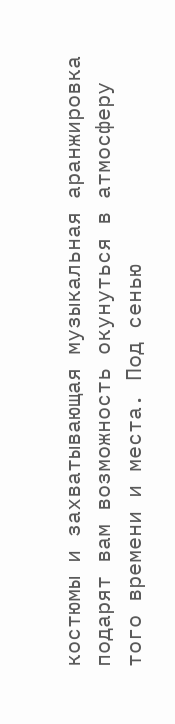костюмы и захватывающая музыкальная аранжировка подарят вам возможность окунуться в атмосферу того времени и места. Под сенью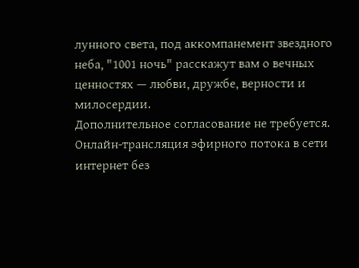лунного света, под аккомпанемент звездного неба, "1001 ночь" расскажут вам о вечных ценностях — любви, дружбе, верности и милосердии.
Дополнительное согласование не требуется. Онлайн-трансляция эфирного потока в сети интернет без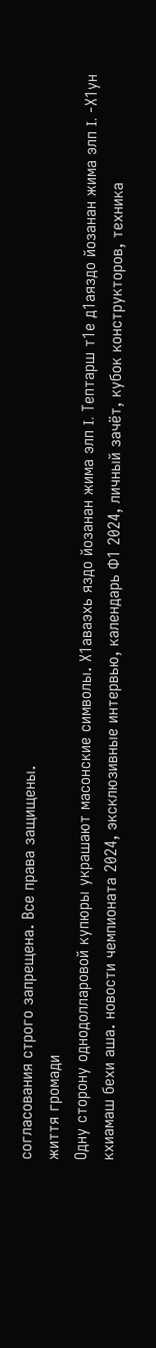согласования строго запрещена. Все права защищены.
життя громади
Одну сторону однодолларовой купюры украшают масонские символы. Х1аваэхь яздо йозанан жима элп I. Тептарш т1е д1аяздо йозанан жима элп I. -Х1ун кхиамаш бехи аша. новости чемпионата 2024, эксклюзивные интервью, календарь Ф1 2024, личный зачёт, кубок конструкторов, техника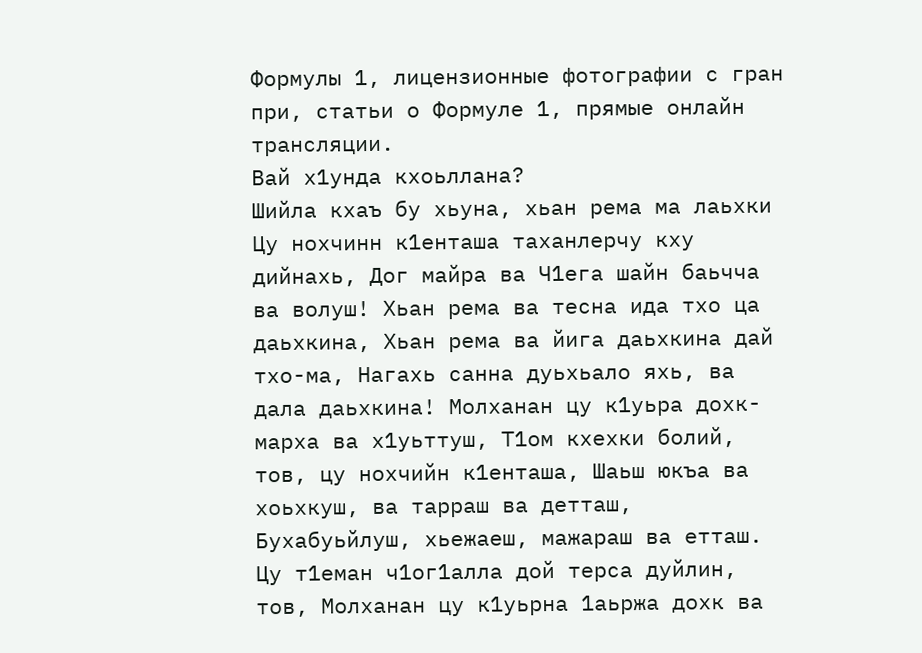Формулы 1, лицензионные фотографии с гран при, статьи о Формуле 1, прямые онлайн трансляции.
Вай х1унда кхоьллана?
Шийла кхаъ бу хьуна, хьан рема ма лаьхки Цу нохчинн к1енташа таханлерчу кху дийнахь, Дог майра ва Ч1ега шайн баьчча ва волуш! Хьан рема ва тесна ида тхо ца даьхкина, Хьан рема ва йига даьхкина дай тхо-ма, Нагахь санна дуьхьало яхь, ва дала даьхкина! Молханан цу к1уьра дохк-марха ва х1уьттуш, Т1ом кхехки болий, тов, цу нохчийн к1енташа, Шаьш юкъа ва хоьхкуш, ва тарраш ва детташ, Бухабуьйлуш, хьежаеш, мажараш ва етташ. Цу т1еман ч1ог1алла дой терса дуйлин, тов, Молханан цу к1уьрна 1аьржа дохк ва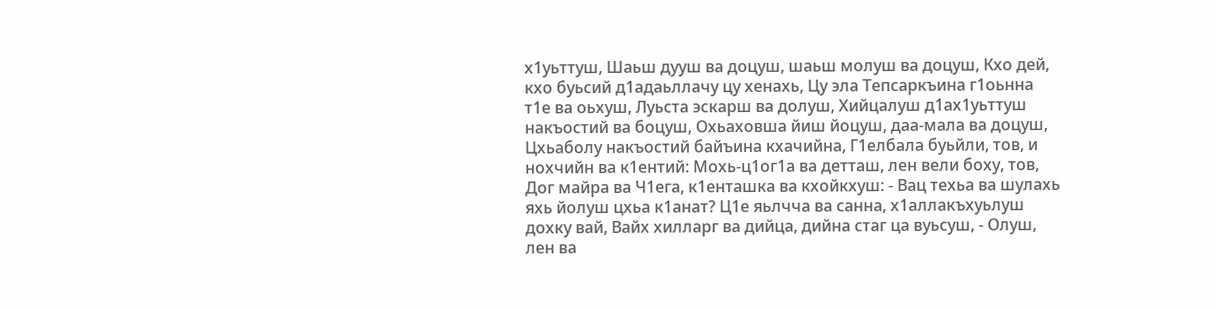х1уьттуш, Шаьш дууш ва доцуш, шаьш молуш ва доцуш, Кхо дей, кхо буьсий д1адаьллачу цу хенахь, Цу эла Тепсаркъина г1оьнна т1е ва оьхуш, Луьста эскарш ва долуш, Хийцалуш д1ах1уьттуш накъостий ва боцуш, Охьаховша йиш йоцуш, даа-мала ва доцуш, Цхьаболу накъостий байъина кхачийна, Г1елбала буьйли, тов, и нохчийн ва к1ентий: Мохь-ц1ог1а ва детташ, лен вели боху, тов, Дог майра ва Ч1ега, к1енташка ва кхойкхуш: - Вац техьа ва шулахь яхь йолуш цхьа к1анат? Ц1е яьлчча ва санна, х1аллакъхуьлуш дохку вай, Вайх хилларг ва дийца, дийна стаг ца вуьсуш, - Олуш, лен ва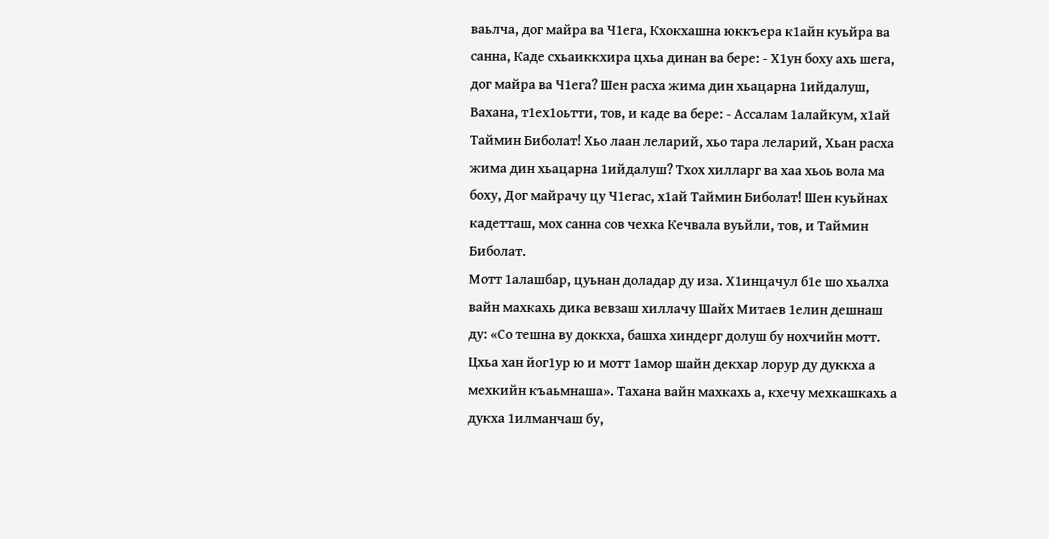ваьлча, дог майра ва Ч1ега, Кхокхашна юккъера к1айн куьйра ва санна, Каде схьаиккхира цхьа динан ва бере: - Х1ун боху ахь шега, дог майра ва Ч1ега? Шен расха жима дин хьацарна 1ийдалуш, Вахана, т1ех1оьтти, тов, и каде ва бере: - Ассалам 1алайкум, х1ай Таймин Биболат! Хьо лаан леларий, хьо тара леларий, Хьан расха жима дин хьацарна 1ийдалуш? Тхох хилларг ва хаа хьоь вола ма боху, Дог майрачу цу Ч1егас, х1ай Таймин Биболат! Шен куьйнах кадетташ, мох санна сов чехка Кечвала вуьйли, тов, и Таймин Биболат.
Мотт 1алашбар, цуьнан доладар ду иза. Х1инцачул б1е шо хьалха вайн махкахь дика вевзаш хиллачу Шайх Митаев 1елин дешнаш ду: «Со тешна ву доккха, башха хиндерг долуш бу нохчийн мотт. Цхьа хан йог1ур ю и мотт 1амор шайн декхар лорур ду дуккха а мехкийн къаьмнаша». Тахана вайн махкахь а, кхечу мехкашкахь а дукха 1илманчаш бу,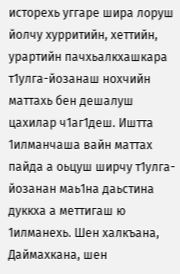исторехь уггаре шира лоруш йолчу хурритийн, хеттийн, урартийн пачхьалкхашкара т1улга-йозанаш нохчийн маттахь бен дешалуш цахилар ч1аг1деш. Иштта 1илманчаша вайн маттах пайда а оьцуш ширчу т1улга-йозанан маь1на даьстина дуккха а меттигаш ю 1илманехь. Шен халкъана, Даймахкана, шен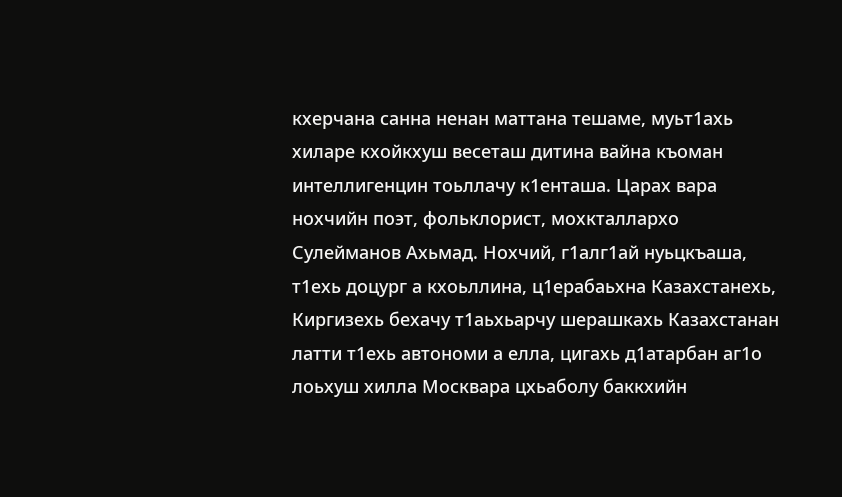кхерчана санна ненан маттана тешаме, муьт1ахь хиларе кхойкхуш весеташ дитина вайна къоман интеллигенцин тоьллачу к1енташа. Царах вара нохчийн поэт, фольклорист, мохкталлархо Сулейманов Ахьмад. Нохчий, г1алг1ай нуьцкъаша, т1ехь доцург а кхоьллина, ц1ерабаьхна Казахстанехь, Киргизехь бехачу т1аьхьарчу шерашкахь Казахстанан латти т1ехь автономи а елла, цигахь д1атарбан аг1о лоьхуш хилла Москвара цхьаболу баккхийн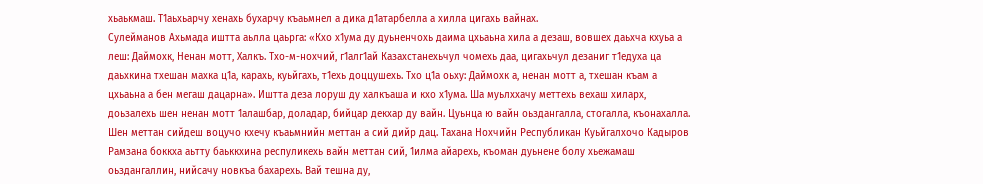хьаькмаш. Т1аьхьарчу хенахь бухарчу къаьмнел а дика д1атарбелла а хилла цигахь вайнах.
Сулейманов Ахьмада иштта аьлла цаьрга: «Кхо х1ума ду дуьненчохь даима цхьаьна хила а дезаш, вовшех даьхча кхуьа а леш: Даймохк, Ненан мотт, Халкъ. Тхо-м-нохчий, г1алг1ай Казахстанехьчул чомехь даа, цигахьчул дезаниг т1едуха ца даьхкина тхешан махка ц1а, карахь, куьйгахь, т1ехь доццушехь. Тхо ц1а оьху: Даймохк а, ненан мотт а, тхешан къам а цхьаьна а бен мегаш дацарна». Иштта деза лоруш ду халкъаша и кхо х1ума. Ша муьлххачу меттехь вехаш хиларх, доьзалехь шен ненан мотт 1алашбар, доладар, бийцар декхар ду вайн. Цуьнца ю вайн оьздангалла, стогалла, къонахалла. Шен меттан сийдеш воцучо кхечу къаьмнийн меттан а сий дийр дац. Тахана Нохчийн Республикан Куьйгалхочо Кадыров Рамзана боккха аьтту баьккхина респуликехь вайн меттан сий, 1илма айарехь, къоман дуьнене болу хьежамаш оьздангаллин, нийсачу новкъа бахарехь. Вай тешна ду,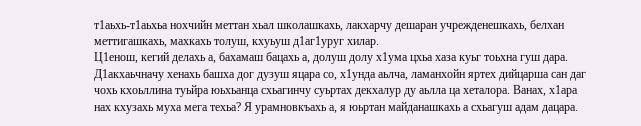т1аьхь-т1аьхьа нохчийн меттан хьал школашкахь, лакхарчу дешаран учрежденешкахь, белхан меттигашкахь, махкахь толуш, кхуьуш д1аг1уруг хилар.
Ц1енош, кегий делахь а, бахамаш бацахь а, долуш долу х1ума цхьа хаза куьг тоьхна гуш дара. Д1акхаьчначу хенахь башха дог дузуш яцара со, х1унда аьлча, ламанхойн яртех дийцарша сан даг чохь кхоьллина туьйра юьхьанца схьагинчу суьртах декхалур ду аьлла ца хеталора. Ванах, х1ара нах кхузахь муха мега техьа? Я урамновкъахь а, я юьртан майданашкахь а схьагуш адам дацара.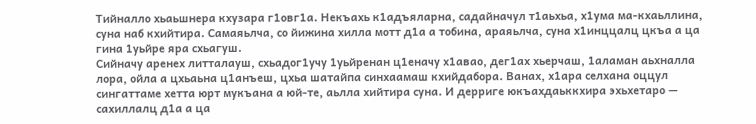Тийналло хьаьшнера кхузара г1овг1а. Некъахь к1адъяларна, садайначул т1аьхьа, х1ума ма-кхаьллина, суна наб кхийтира. Самаяьлча, со йижина хилла мотт д1а а тобина, араяьлча, суна х1инццалц цкъа а ца гина 1уьйре яра схьагуш.
Сийначу аренех литталауш, схьадог1учу 1уьйренан ц1еначу х1авао, дег1ах хьерчаш, 1аламан аьхналла лора, ойла а цхьаьна ц1анъеш, цхьа шатайпа синхаамаш кхийдабора. Ванах, х1ара селхана оццул сингаттаме хетта юрт мукъана а юй-те, аьлла хийтира суна. И дерриге юкъахдаьккхира эхьхетаро — сахиллалц д1а а ца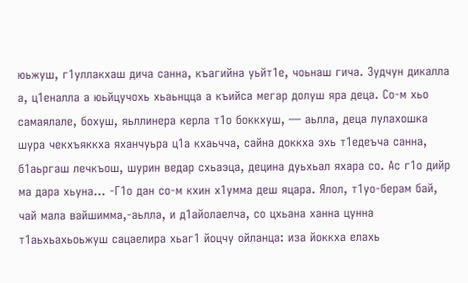юьжуш, г1уллакхаш дича санна, къагийна уьйт1е, чоьнаш гича. Зудчун дикалла а, ц1еналла а юьйцучохь хьаьнцца а къийса мегар долуш яра деца. Со-м хьо самаялале, бохуш, яьллинера керла т1о боккхуш, — аьлла, деца лулахошка шура чекхъяккха яханчуьра ц1а кхаьчча, сайна доккха эхь т1едеъча санна, б1аьргаш лечкъош, шурин ведар схьаэца, децина дуьхьал яхара со. Ас г1о дийр ма дара хьуна… -Г1о дан со-м кхин х1умма деш яцара. Ялол, т1уо-берам бай, чай мала вайшимма,-аьлла, и д1айолаелча, со цхьана ханна цунна т1аьхьахьоьжуш сацаелира хьаг1 йоцчу ойланца: иза йоккха елахь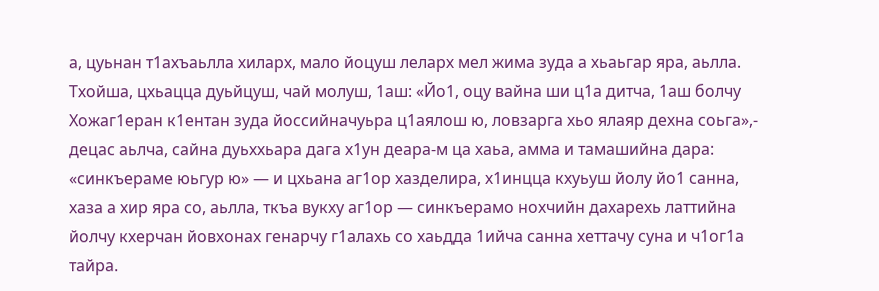а, цуьнан т1ахъаьлла хиларх, мало йоцуш леларх мел жима зуда а хьаьгар яра, аьлла.
Тхойша, цхьацца дуьйцуш, чай молуш, 1аш: «Йо1, оцу вайна ши ц1а дитча, 1аш болчу Хожаг1еран к1ентан зуда йоссийначуьра ц1аялош ю, ловзарга хьо ялаяр дехна соьга»,- децас аьлча, сайна дуьххьара дага х1ун деара-м ца хаьа, амма и тамашийна дара: «синкъераме юьгур ю» — и цхьана аг1ор хазделира, х1инцца кхуьуш йолу йо1 санна, хаза а хир яра со, аьлла, ткъа вукху аг1ор — синкъерамо нохчийн дахарехь латтийна йолчу кхерчан йовхонах генарчу г1алахь со хаьдда 1ийча санна хеттачу суна и ч1ог1а тайра.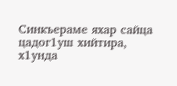Синкъераме яхар сайца цадог1уш хийтира, х1унда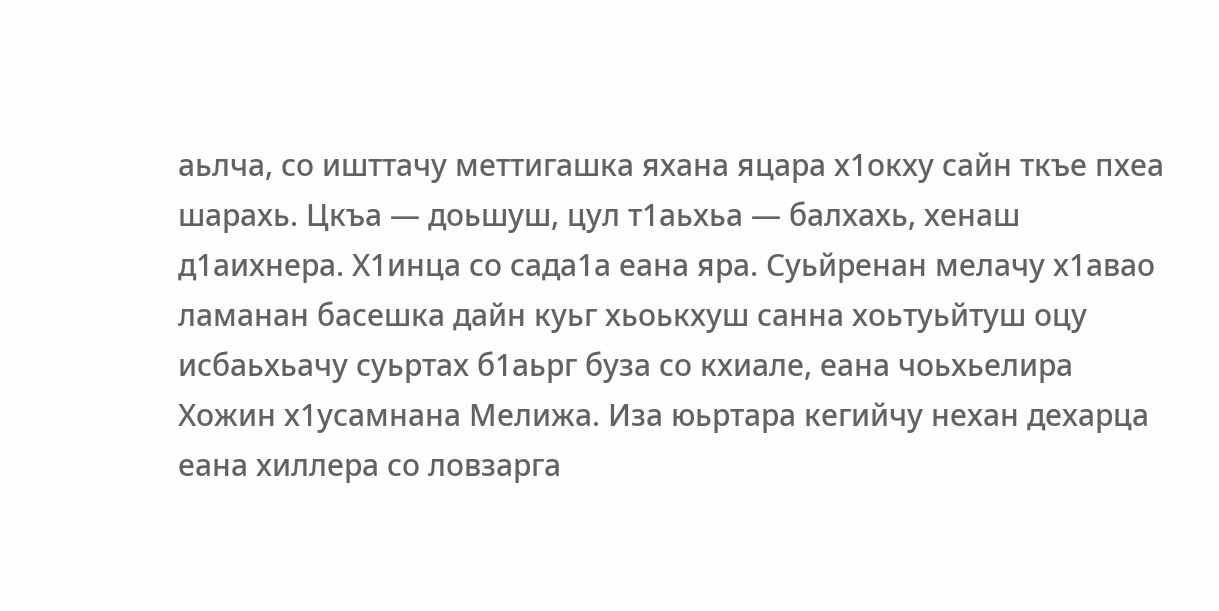аьлча, со ишттачу меттигашка яхана яцара х1окху сайн ткъе пхеа шарахь. Цкъа — доьшуш, цул т1аьхьа — балхахь, хенаш д1аихнера. Х1инца со сада1а еана яра. Суьйренан мелачу х1авао ламанан басешка дайн куьг хьоькхуш санна хоьтуьйтуш оцу исбаьхьачу суьртах б1аьрг буза со кхиале, еана чоьхьелира Хожин х1усамнана Мелижа. Иза юьртара кегийчу нехан дехарца еана хиллера со ловзарга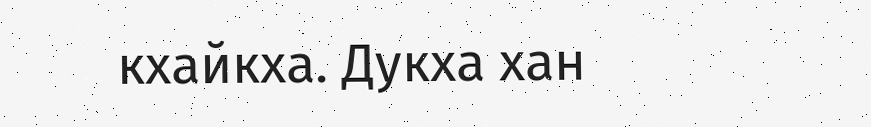кхайкха. Дукха хан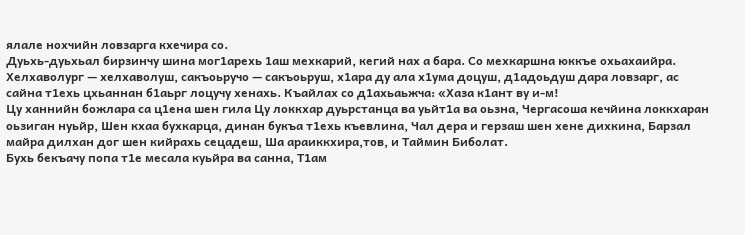ялале нохчийн ловзарга кхечира со.
Дуьхь-дуьхьал бирзинчу шина мог1арехь 1аш мехкарий, кегий нах а бара. Со мехкаршна юккъе охьахаийра. Хелхаволург — хелхаволуш, сакъоьручо — сакъоьруш, х1ара ду ала х1ума доцуш, д1адоьдуш дара ловзарг, ас сайна т1ехь цхьаннан б1аьрг лоцучу хенахь. Къайлах со д1ахьаьжча: «Хаза к1ант ву и-м!
Цу ханнийн божлара са ц1ена шен гила Цу локкхар дуьрстанца ва уьйт1а ва оьзна, Чергасоша кечйина локкхаран оьзиган нуьйр, Шен кхаа бухкарца, динан букъа т1ехь къевлина, Чал дера и герзаш шен хене дихкина, Барзал майра дилхан дог шен кийрахь сецадеш, Ша араиккхира,тов, и Таймин Биболат.
Бухь бекъачу попа т1е месала куьйра ва санна, Т1ам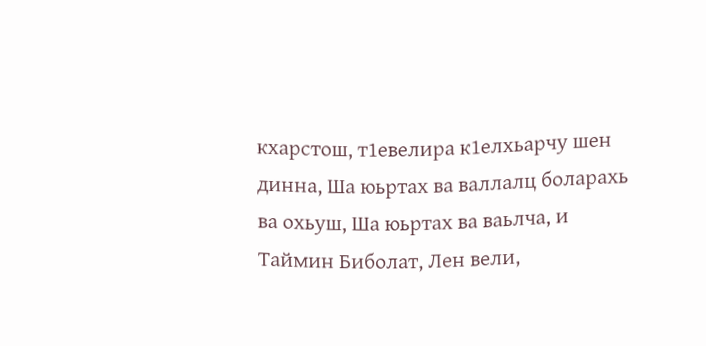кхарстош, т1евелира к1елхьарчу шен динна, Ша юьртах ва валлалц боларахь ва охьуш, Ша юьртах ва ваьлча, и Таймин Биболат, Лен вели,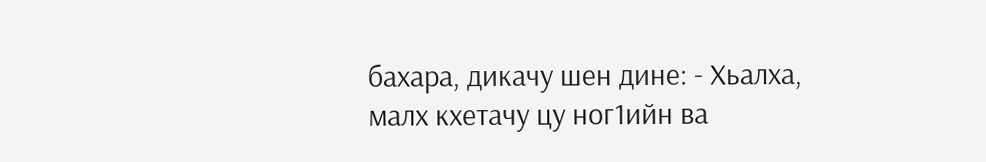бахара, дикачу шен дине: - Хьалха, малх кхетачу цу ног1ийн ва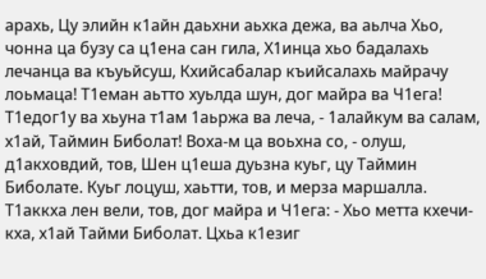арахь, Цу элийн к1айн даьхни аьхка дежа, ва аьлча Хьо, чонна ца бузу са ц1ена сан гила, Х1инца хьо бадалахь лечанца ва къуьйсуш, Кхийсабалар къийсалахь майрачу лоьмаца! Т1еман аьтто хуьлда шун, дог майра ва Ч1ега! Т1едог1у ва хьуна т1ам 1аьржа ва леча, - 1алайкум ва салам, х1ай, Таймин Биболат! Воха-м ца воьхна со, - олуш, д1акховдий, тов, Шен ц1еша дуьзна куьг, цу Таймин Биболате. Куьг лоцуш, хаьтти, тов, и мерза маршалла.
Т1аккха лен вели, тов, дог майра и Ч1ега: - Хьо метта кхечи-кха, х1ай Тайми Биболат. Цхьа к1езиг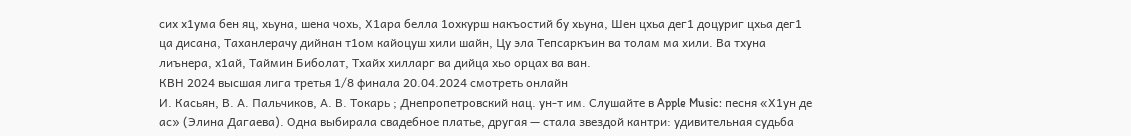сих х1ума бен яц, хьуна, шена чохь, Х1ара белла 1охкурш накъостий бу хьуна, Шен цхьа дег1 доцуриг цхьа дег1 ца дисана, Таханлерачу дийнан т1ом кайоцуш хили шайн, Цу эла Тепсаркъин ва толам ма хили. Ва тхуна лиънера, х1ай, Таймин Биболат, Тхайх хилларг ва дийца хьо орцах ва ван.
КВН 2024 высшая лига третья 1/8 финала 20.04.2024 смотреть онлайн
И. Касьян, В. А. Пальчиков, А. В. Токарь ; Днепропетровский нац. ун-т им. Слушайте в Apple Music: песня «Х1ун де ас» (Элина Дагаева). Одна выбирала свадебное платье, другая — стала звездой кантри: удивительная судьба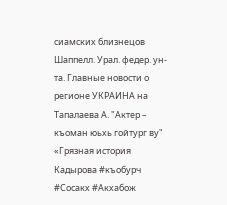сиамских близнецов Шаппелл. Урал. федер. ун-та. Главные новости о регионе УКРАИНА на
Тапалаева А. "Актер – къоман юьхь гойтург ву"
«Грязная история Кадырова #къобурч #Сосакх #Акхабож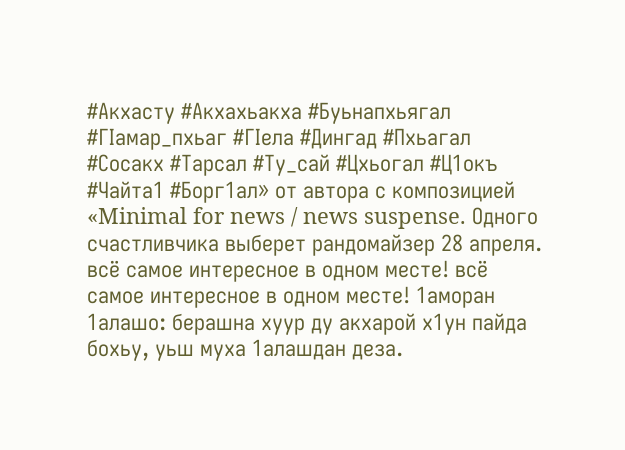#Акхасту #Акхахьакха #Буьнапхьягал #ГӀамар_пхьаг #ГӀела #Дингад #Пхьагал #Сосакх #Тарсал #Ту_сай #Цхьогал #Ц1окъ #Чайта1 #Борг1ал» от автора с композицией «Minimal for news / news suspense. Одного счастливчика выберет рандомайзер 28 апреля. всё самое интересное в одном месте! всё самое интересное в одном месте! 1аморан 1алашо: берашна хуур ду акхарой х1ун пайда бохьу, уьш муха 1алашдан деза.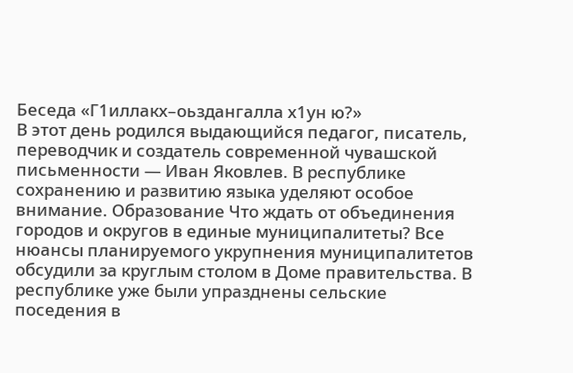Беседа «Г1иллакх–оьздангалла х1ун ю?»
В этот день родился выдающийся педагог, писатель, переводчик и создатель современной чувашской письменности — Иван Яковлев. В республике сохранению и развитию языка уделяют особое внимание. Образование Что ждать от объединения городов и округов в единые муниципалитеты? Все нюансы планируемого укрупнения муниципалитетов обсудили за круглым столом в Доме правительства. В республике уже были упразднены сельские поседения в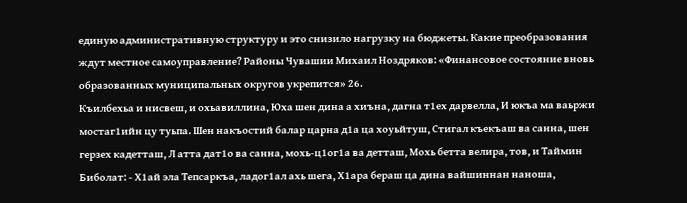единую административную структуру и это снизило нагрузку на бюджеты. Какие преобразования ждут местное самоуправление? Районы Чувашии Михаил Ноздряков: «Финансовое состояние вновь образованных муниципальных округов укрепится» 26.
Къилбехьа и нисвеш, и охьавиллина, Юха шен дина а хиъна, дагна т1ех дарвелла, И юкъа ма ваьржи мостаг1ийн цу туьпа. Шен накъостий балар царна д1а ца хоуьйтуш, Стигал къекъаш ва санна, шен герзех кадетташ, Л атта дат1о ва санна, мохь-ц1ог1а ва детташ, Мохь бетта велира, тов, и Таймин Биболат: - Х1ай эла Тепсаркъа, ладог1ал ахь шега, Х1ара бераш ца дина вайшиннан наноша,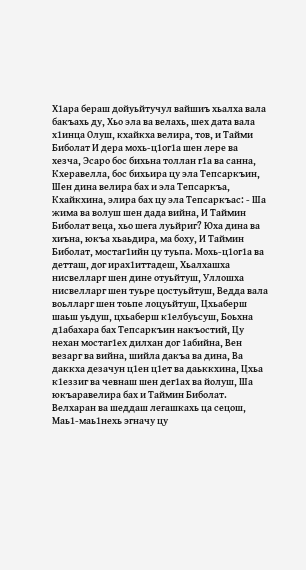Х1ара бераш дойуьйтучул вайшиъ хьалха вала бакъахь ду, Хьо эла ва велахь, шех дата вала х1инца Олуш, кхайкха велира, тов, и Тайми Биболат И дера мохь-ц1ог1а шен лере ва хезча, Эсаро бос бихьна толлан г1а ва санна, Кхеравелла, бос бихьира цу эла Тепсаркъин, Шен дина велира бах и эла Тепсаркъа, Кхайкхина, элира бах цу эла Тепсаркъас: - Ша жима ва волуш шен дада вийна, И Таймин Биболат веца, хьо шега луьйриг? Юха дина ва хиъна, юкъа хьаьдира, ма боху, И Таймин Биболат, мостаг1ийн цу туьпа. Мохь-ц1ог1а ва детташ, дог ирах1иттадеш, Хьалхашха нисвелларг шен дине отуьйтуш, Уллошха нисвелларг шен туьре цостуьйтуш, Ведда вала воьлларг шен тоьпе лоцуьйтуш, Цхьаберш шаьш уьдуш, цхьаберш к1елбуьсуш, Боьхна д1абахара бах Тепсаркъин накъостий, Цу нехан мостаг1ех дилхан дог 1абийна, Вен везарг ва вийна, шийла дакъа ва дина, Ва даккха дезачун ц1ен ц1ет ва даьккхина, Цхьа к1еззиг ва чевнаш шен дег1ах ва йолуш, Ша юкъаравелира бах и Таймин Биболат. Велхаран ва шеддаш легашкахь ца сецош, Маь1-маь1нехь эгначу цу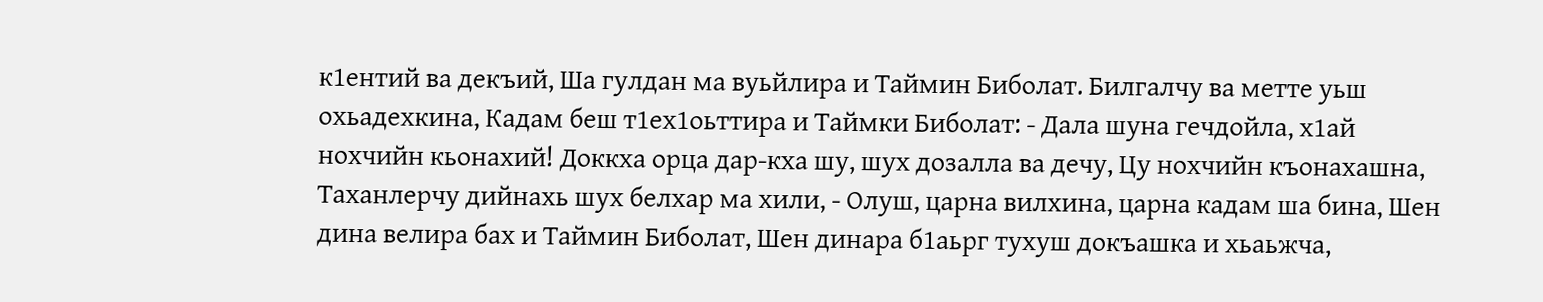к1ентий ва декъий, Ша гулдан ма вуьйлира и Таймин Биболат. Билгалчу ва метте уьш охьадехкина, Кадам беш т1ех1оьттира и Таймки Биболат: - Дала шуна гечдойла, х1ай нохчийн кьонахий! Доккха орца дар-кха шу, шух дозалла ва дечу, Цу нохчийн къонахашна, Таханлерчу дийнахь шух белхар ма хили, - Олуш, царна вилхина, царна кадам ша бина, Шен дина велира бах и Таймин Биболат, Шен динара б1аьрг тухуш докъашка и хьаьжча,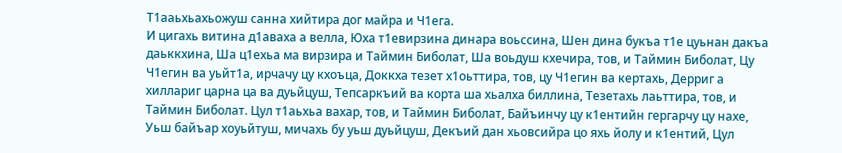Т1ааьхьахьожуш санна хийтира дог майра и Ч1ега.
И цигахь витина д1аваха а велла, Юха т1евирзина динара воьссина, Шен дина букъа т1е цуьнан дакъа даьккхина, Ша ц1ехьа ма вирзира и Таймин Биболат, Ша воьдуш кхечира, тов, и Таймин Биболат, Цу Ч1егин ва уьйт1а, ирчачу цу кхоъца, Доккха тезет х1оьттира, тов, цу Ч1егин ва кертахь, Дерриг а хиллариг царна ца ва дуьйцуш, Тепсаркъий ва корта ша хьалха биллина, Тезетахь лаьттира, тов, и Таймин Биболат. Цул т1аьхьа вахар, тов, и Таймин Биболат, Байъинчу цу к1ентийн гергарчу цу нахе, Уьш байъар хоуьйтуш, мичахь бу уьш дуьйцуш, Декъий дан хьовсийра цо яхь йолу и к1ентий, Цул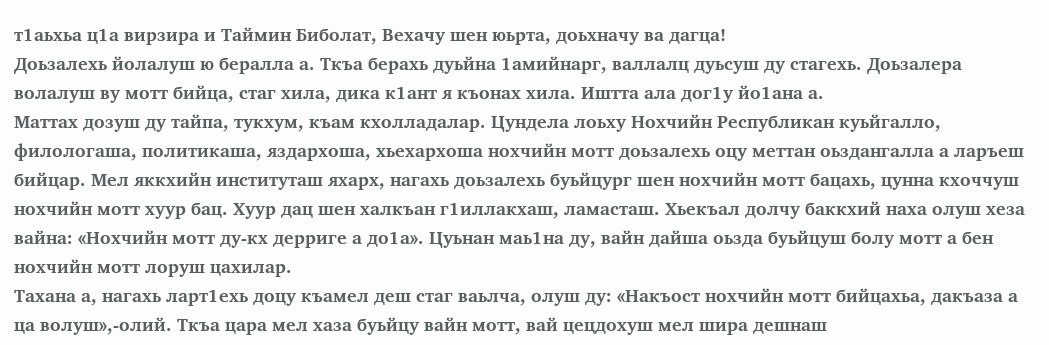т1аьхьа ц1а вирзира и Таймин Биболат, Вехачу шен юьрта, доьхначу ва дагца!
Доьзалехь йолалуш ю бералла а. Ткъа берахь дуьйна 1амийнарг, валлалц дуьсуш ду стагехь. Доьзалера волалуш ву мотт бийца, стаг хила, дика к1ант я къонах хила. Иштта ала дог1у йо1ана а.
Маттах дозуш ду тайпа, тукхум, къам кхолладалар. Цундела лоьху Нохчийн Республикан куьйгалло, филологаша, политикаша, яздархоша, хьехархоша нохчийн мотт доьзалехь оцу меттан оьздангалла а ларъеш бийцар. Мел яккхийн институташ яхарх, нагахь доьзалехь буьйцург шен нохчийн мотт бацахь, цунна кхоччуш нохчийн мотт хуур бац. Хуур дац шен халкъан г1иллакхаш, ламасташ. Хьекъал долчу баккхий наха олуш хеза вайна: «Нохчийн мотт ду-кх дерриге а до1а». Цуьнан маь1на ду, вайн дайша оьзда буьйцуш болу мотт а бен нохчийн мотт лоруш цахилар.
Тахана а, нагахь ларт1ехь доцу къамел деш стаг ваьлча, олуш ду: «Накъост нохчийн мотт бийцахьа, дакъаза а ца волуш»,-олий. Ткъа цара мел хаза буьйцу вайн мотт, вай цецдохуш мел шира дешнаш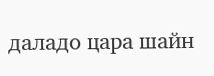даладо цара шайн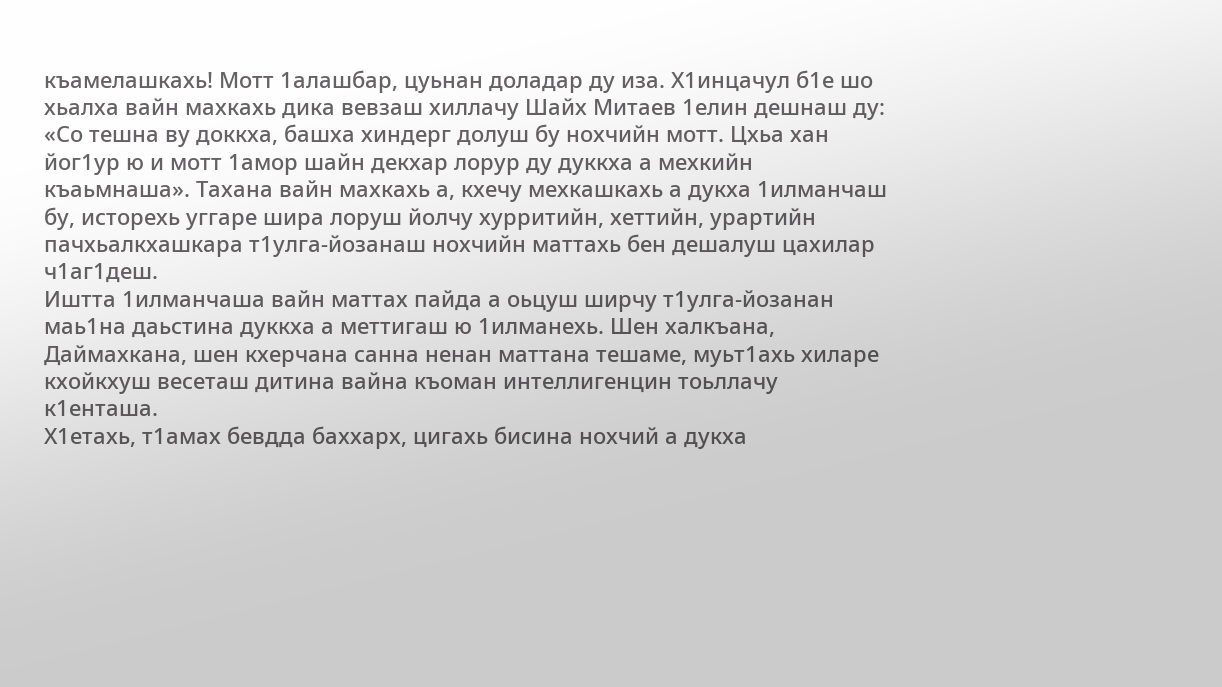къамелашкахь! Мотт 1алашбар, цуьнан доладар ду иза. Х1инцачул б1е шо хьалха вайн махкахь дика вевзаш хиллачу Шайх Митаев 1елин дешнаш ду: «Со тешна ву доккха, башха хиндерг долуш бу нохчийн мотт. Цхьа хан йог1ур ю и мотт 1амор шайн декхар лорур ду дуккха а мехкийн къаьмнаша». Тахана вайн махкахь а, кхечу мехкашкахь а дукха 1илманчаш бу, исторехь уггаре шира лоруш йолчу хурритийн, хеттийн, урартийн пачхьалкхашкара т1улга-йозанаш нохчийн маттахь бен дешалуш цахилар ч1аг1деш.
Иштта 1илманчаша вайн маттах пайда а оьцуш ширчу т1улга-йозанан маь1на даьстина дуккха а меттигаш ю 1илманехь. Шен халкъана, Даймахкана, шен кхерчана санна ненан маттана тешаме, муьт1ахь хиларе кхойкхуш весеташ дитина вайна къоман интеллигенцин тоьллачу к1енташа.
Х1етахь, т1амах бевдда баххарх, цигахь бисина нохчий а дукха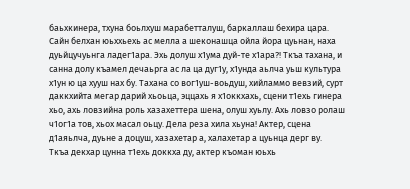баьхкинера, тхуна боьлхуш марабетталуш, баркаллаш бехира цара. Сайн белхан юьххьехь ас мелла а шеконашца ойла йора цуьнан, наха дуьйцучуьнга ладег1ара. Эхь долуш х1ума дуй-те х1ара?! Ткъа тахана, и санна долу къамел дечаьрга ас ла ца дуг1у, х1унда аьлча уьш культура х1ун ю ца хууш нах бу. Тахана со вог1уш-воьдуш, хийламмо вевзий, сурт даккхийта мегар дарий хьоьца, эццахь я х1оккхахь, сцени т1ехь гинера хьо, ахь ловзийна роль хазахеттера шена, олуш хуьлу. Ахь ловзо ролаш ч1ог1а тов, хьох масал оьцу. Дела реза хила хьуна! Актер, сцена д1аяьлча, дуьне а доцуш, хазахетар а, халахетар а цуьнца дерг ву.
Ткъа декхар цунна т1ехь доккха ду, актер къоман юьхь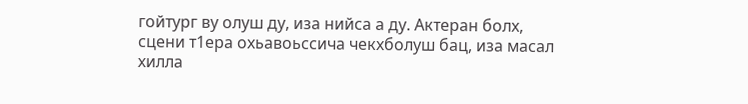гойтург ву олуш ду, иза нийса а ду. Актеран болх, сцени т1ера охьавоьссича чекхболуш бац, иза масал хилла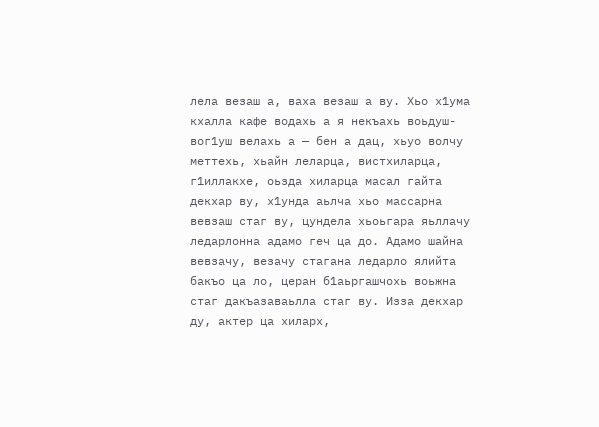лела везаш а, ваха везаш а ву. Хьо х1ума кхалла кафе водахь а я некъахь воьдуш-вог1уш велахь а — бен а дац, хьуо волчу меттехь, хьайн леларца, вистхиларца, г1иллакхе, оьзда хиларца масал гайта декхар ву, х1унда аьлча хьо массарна вевзаш стаг ву, цундела хьоьгара яьллачу ледарлонна адамо геч ца до. Адамо шайна вевзачу, везачу стагана ледарло ялийта бакъо ца ло, церан б1аьргашчохь воьжна стаг дакъазаваьлла стаг ву. Изза декхар ду, актер ца хиларх,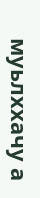муьлххачу а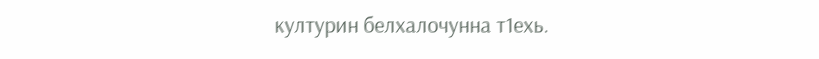културин белхалочунна т1ехь.